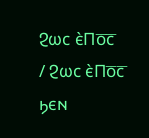Ϩⲱⲥ ⲉ̀Ⲡⲟ̅ⲥ̅
/ Ϩⲱⲥ ⲉ̀Ⲡⲟ̅ⲥ̅ ϧⲉⲛ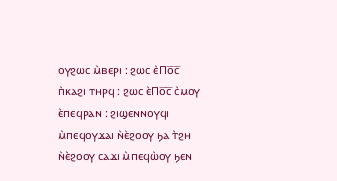ⲟⲩϩⲱⲥ ⲙ̀ⲃⲉⲣⲓ : ϩⲱⲥ ⲉ̀Ⲡⲟ̅ⲥ̅ ⲡ̀ⲕⲁϩⲓ ⲧⲏⲣϥ : ϩⲱⲥ ⲉ̀Ⲡⲟ̅ⲥ̅ ⲥ̀ⲙⲟⲩ ⲉ̀ⲡⲉϥⲣⲁⲛ : ϩⲓϣⲉⲛⲛⲟⲩϥⲓ ⲙ̀ⲡⲉϥⲟⲩϫⲁⲓ ⲛ̀ⲉ̀ϩⲟⲟⲩ ϧⲁ ⲧ̀ϩⲏ ⲛ̀ⲉ̀ϩⲟⲟⲩ ⲥⲁϫⲓ ⲙ̀ⲡⲉϥⲱ̀ⲟⲩ ϧⲉⲛ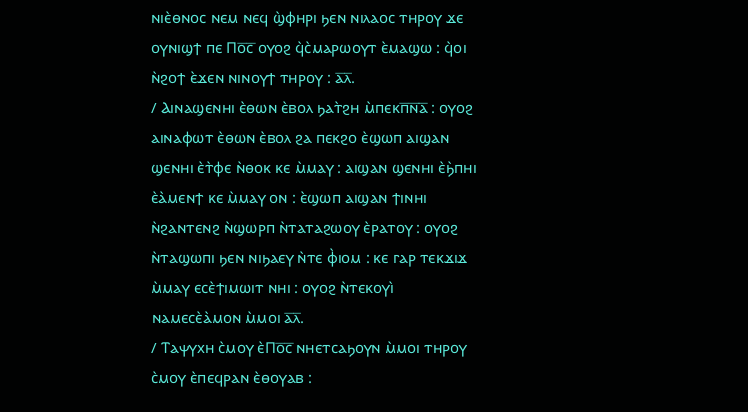ⲛⲓⲉ̀ⲑⲛⲟⲥ ⲛⲉⲙ ⲛⲉϥ ϣ̀ⲫⲏⲣⲓ ϧⲉⲛ ⲛⲓⲗⲁⲟⲥ ⲧⲏⲣⲟⲩ ϫⲉ ⲟⲩⲛⲓϣϯ ⲡⲉ Ⲡⲟ̅ⲥ̅ ⲟⲩⲟϩ ϥ̀ⲥ̀ⲙⲁⲣⲱⲟⲩⲧ ⲉ̀ⲙⲁϣⲱ : ϥ̀ⲟⲓ ⲛ̀ϩⲟϯ ⲉ̀ϫⲉⲛ ⲛⲓⲛⲟⲩϯ ⲧⲏⲣⲟⲩ : ⲁ̅ⲗ̅.
/ Ⲁⲓⲛⲁϣⲉⲛⲏⲓ ⲉ̀ⲑⲱⲛ ⲉ̀ⲃⲟⲗ ϧⲁⲧ̀ϩⲏ ⲙ̀ⲡⲉⲕⲡ̅ⲛ̅ⲁ̅ : ⲟⲩⲟϩ ⲁⲓⲛⲁⲫⲱⲧ ⲉ̀ⲑⲱⲛ ⲉ̀ⲃⲟⲗ ϩⲁ ⲡⲉⲕϩⲟ ⲉ̀ϣⲱⲡ ⲁⲓϣⲁⲛ ϣⲉⲛⲏⲓ ⲉ̀ⲧ̀ⲫⲉ ⲛ̀ⲑⲟⲕ ⲕⲉ ⲙ̀ⲙⲁⲩ : ⲁⲓϣⲁⲛ ϣⲉⲛⲏⲓ ⲉ̀ϧ̀ⲡⲏⲓ ⲉ̀ⲁ̀ⲙⲉⲛϯ ⲕⲉ ⲙ̀ⲙⲁⲩ ⲟⲛ : ⲉ̀ϣⲱⲡ ⲁⲓϣⲁⲛ ϯⲓⲛⲏⲓ ⲛ̀ϩⲁⲛⲧⲉⲛϩ ⲛ̀ϣⲱⲣⲡ ⲛ̀ⲧⲁⲧⲁϩⲱⲟⲩ ⲉ̀ⲣⲁⲧⲟⲩ : ⲟⲩⲟϩ ⲛ̀ⲧⲁϣⲱⲡⲓ ϧⲉⲛ ⲛⲓϧⲁⲉⲩ ⲛ̀ⲧⲉ ⲫ̀ⲓⲟⲙ : ⲕⲉ ⲅⲁⲣ ⲧⲉⲕϫⲓϫ ⲙ̀ⲙⲁⲩ ⲉⲥⲉ̀ϯⲓⲙⲱⲓⲧ ⲛⲏⲓ : ⲟⲩⲟϩ ⲛ̀ⲧⲉⲕⲟⲩⲓ̀ ⲛⲁⲙⲉⲥⲉ̀ⲁ̀ⲙⲟⲛ ⲙ̀ⲙⲟⲓ ⲁ̅ⲗ̅.
/ Ⲧⲁⲯⲩⲭⲏ ⲥ̀ⲙⲟⲩ ⲉ̀Ⲡⲟ̅ⲥ̅ ⲛⲏⲉⲧⲥⲁϧⲟⲩⲛ ⲙ̀ⲙⲟⲓ ⲧⲏⲣⲟⲩ ⲥ̀ⲙⲟⲩ ⲉ̀ⲡⲉϥⲣⲁⲛ ⲉ̀ⲑⲟⲩⲁⲃ :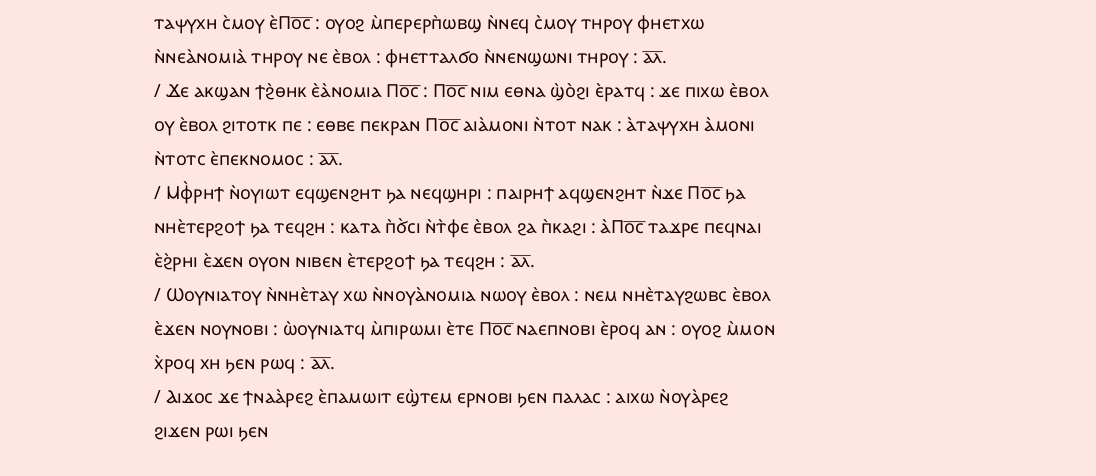ⲧⲁⲯⲩⲭⲏ ⲥ̀ⲙⲟⲩ ⲉ̀Ⲡⲟ̅ⲥ̅ : ⲟⲩⲟϩ ⲙ̀ⲡⲉⲣⲉⲣⲡ̀ⲱⲃϣ ⲛ̀ⲛⲉϥ ⲥ̀ⲙⲟⲩ ⲧⲏⲣⲟⲩ ⲫⲏⲉⲧⲭⲱ ⲛ̀ⲛⲉⲁ̀ⲛⲟⲙⲓⲁ̀ ⲧⲏⲣⲟⲩ ⲛⲉ ⲉ̀ⲃⲟⲗ : ⲫⲏⲉⲧⲧⲁⲗϭⲟ ⲛ̀ⲛⲉⲛϣⲱⲛⲓ ⲧⲏⲣⲟⲩ : ⲁ̅ⲗ̅.
/ Ϫⲉ ⲁⲕϣⲁⲛ ϯϩ̀ⲑⲏⲕ ⲉ̀ⲁ̀ⲛⲟⲙⲓⲁ Ⲡⲟ̅ⲥ̅ : Ⲡⲟ̅ⲥ̅ ⲛⲓⲙ ⲉⲑⲛⲁ ϣ̀ⲟ̀ϩⲓ ⲉ̀ⲣⲁⲧϥ : ϫⲉ ⲡⲓⲭⲱ ⲉ̀ⲃⲟⲗ ⲟⲩ ⲉ̀ⲃⲟⲗ ϩⲓⲧⲟⲧⲕ ⲡⲉ : ⲉⲑⲃⲉ ⲡⲉⲕⲣⲁⲛ Ⲡⲟ̅ⲥ̅ ⲁⲓⲁ̀ⲙⲟⲛⲓ ⲛ̀ⲧⲟⲧ ⲛⲁⲕ : ⲁ̀ⲧⲁⲯⲩⲭⲏ ⲁ̀ⲙⲟⲛⲓ ⲛ̀ⲧⲟⲧⲥ ⲉ̀ⲡⲉⲕⲛⲟⲙⲟⲥ : ⲁ̅ⲗ̅.
/ Ⲙⲫ̀ⲣⲏϯ ⲛ̀ⲟⲩⲓⲱⲧ ⲉϥϣⲉⲛϩⲏⲧ ϧⲁ ⲛⲉϥϣⲏⲣⲓ : ⲡⲁⲓⲣⲏϯ ⲁϥϣⲉⲛϩⲏⲧ ⲛ̀ϫⲉ Ⲡⲟ̅ⲥ̅ ϧⲁ ⲛⲏⲉ̀ⲧⲉⲣϩⲟϯ ϧⲁ ⲧⲉϥϩⲏ : ⲕⲁⲧⲁ ⲡ̀ϭ̀ⲥⲓ ⲛ̀ⲧ̀ⲫⲉ ⲉ̀ⲃⲟⲗ ϩⲁ ⲡ̀ⲕⲁϩⲓ : ⲁ̀Ⲡⲟ̅ⲥ̅ ⲧⲁϫⲣⲉ ⲡⲉϥⲛⲁⲓ ⲉ̀ϩ̀ⲣⲏⲓ ⲉ̀ϫⲉⲛ ⲟⲩⲟⲛ ⲛⲓⲃⲉⲛ ⲉ̀ⲧⲉⲣϩⲟϯ ϧⲁ ⲧⲉϥϩⲏ : ⲁ̅ⲗ̅.
/ Ⲱⲟⲩⲛⲓⲁⲧⲟⲩ ⲛ̀ⲛⲏⲉ̀ⲧⲁⲩ ⲭⲱ ⲛ̀ⲛⲟⲩⲁ̀ⲛⲟⲙⲓⲁ ⲛⲱⲟⲩ ⲉ̀ⲃⲟⲗ : ⲛⲉⲙ ⲛⲏⲉ̀ⲧⲁⲩϩⲱⲃⲥ ⲉ̀ⲃⲟⲗ ⲉ̀ϫⲉⲛ ⲛⲟⲩⲛⲟⲃⲓ : ⲱ̀ⲟⲩⲛⲓⲁⲧϥ ⲙ̀ⲡⲓⲣⲱⲙⲓ ⲉ̀ⲧⲉ Ⲡⲟ̅ⲥ̅ ⲛⲁⲉⲡⲛⲟⲃⲓ ⲉ̀ⲣⲟϥ ⲁⲛ : ⲟⲩⲟϩ ⲙ̀ⲙⲟⲛ ⲭ̀ⲣⲟϥ ⲭⲏ ϧⲉⲛ ⲣⲱϥ : ⲁ̅ⲗ̅.
/ Ⲁⲓϫⲟⲥ ϫⲉ ϯⲛⲁⲁ̀ⲣⲉϩ ⲉ̀ⲡⲁⲙⲱⲓⲧ ⲉϣ̀ⲧⲉⲙ ⲉⲣⲛⲟⲃⲓ ϧⲉⲛ ⲡⲁⲗⲁⲥ : ⲁⲓⲭⲱ ⲛ̀ⲟⲩⲁ̀ⲣⲉϩ ϩⲓϫⲉⲛ ⲣⲱⲓ ϧⲉⲛ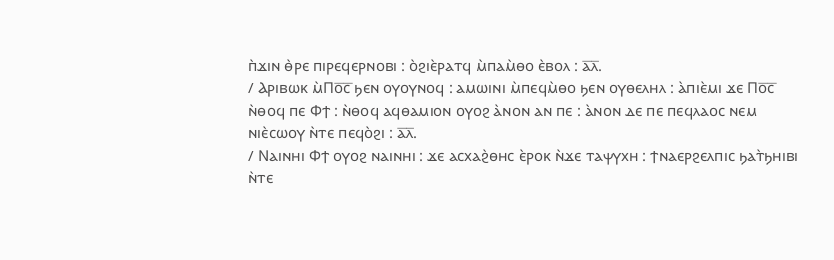ⲡ̀ϫⲓⲛ ⲑ̀ⲣⲉ ⲡⲓⲣⲉϥⲉⲣⲛⲟⲃⲓ : ⲟ̀ϩⲓⲉ̀ⲣⲁⲧϥ ⲙ̀ⲡⲁⲙ̀ⲑⲟ ⲉ̀ⲃⲟⲗ : ⲁ̅ⲗ̅.
/ Ⲁⲣⲓⲃⲱⲕ ⲙ̀Ⲡⲟ̅ⲥ̅ ϧⲉⲛ ⲟⲩⲟⲩⲛⲟϥ : ⲁⲙⲱⲓⲛⲓ ⲙ̀ⲡⲉϥⲙ̀ⲑⲟ ϧⲉⲛ ⲟⲩⲑⲉⲗⲏⲗ : ⲁ̀ⲡⲓⲉ̀ⲙⲓ ϫⲉ Ⲡⲟ̅ⲥ̅ ⲛ̀ⲑⲟϥ ⲡⲉ Ⲫϯ : ⲛ̀ⲑⲟϥ ⲁϥⲑⲁⲙⲓⲟⲛ ⲟⲩⲟϩ ⲁ̀ⲛⲟⲛ ⲁⲛ ⲡⲉ : ⲁ̀ⲛⲟⲛ ⲇⲉ ⲡⲉ ⲡⲉϥⲗⲁⲟⲥ ⲛⲉⲙ ⲛⲓⲉ̀ⲥⲱⲟⲩ ⲛ̀ⲧⲉ ⲡⲉϥⲟ̀ϩⲓ : ⲁ̅ⲗ̅.
/ Ⲛⲁⲓⲛⲏⲓ Ⲫϯ ⲟⲩⲟϩ ⲛⲁⲓⲛⲏⲓ : ϫⲉ ⲁⲥⲭⲁϩ̀ⲑⲏⲥ ⲉ̀ⲣⲟⲕ ⲛ̀ϫⲉ ⲧⲁⲯⲩⲭⲏ : ϯⲛⲁⲉⲣϩⲉⲗⲡⲓⲥ ϧⲁⲧ̀ϧⲏⲓⲃⲓ ⲛ̀ⲧⲉ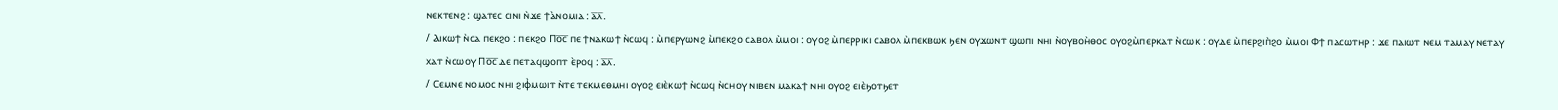ⲛⲉⲕⲧⲉⲛϩ : ϣⲁⲧⲉⲥ ⲥⲓⲛⲓ ⲛ̀ϫⲉ ϯⲁ̀ⲛⲟⲙⲓⲁ : ⲁ̅ⲗ̅.
/ Ⲁⲓⲕⲱϯ ⲛ̀ⲥⲁ ⲡⲉⲕϩⲟ : ⲡⲉⲕϩⲟ Ⲡⲟ̅ⲥ̅ ⲡⲉ ϯⲛⲁⲕⲱϯ ⲛ̀ⲥⲱϥ : ⲙ̀ⲡⲉⲣⲩⲱⲛϩ ⲙ̀ⲡⲉⲕϩⲟ ⲥⲁⲃⲟⲗ ⲙ̀ⲙⲟⲓ : ⲟⲩⲟϩ ⲙ̀ⲡⲉⲣⲣⲓⲕⲓ ⲥⲁⲃⲟⲗ ⲙ̀ⲡⲉⲕⲃⲱⲕ ϧⲉⲛ ⲟⲩϫⲱⲛⲧ ϣⲱⲡⲓ ⲛⲏⲓ ⲛ̀ⲟⲩⲃⲟⲏ̀ⲑⲟⲥ ⲟⲩⲟϩⲙ̀ⲡⲉⲣⲕⲁⲧ ⲛ̀ⲥⲱⲕ : ⲟⲩⲇⲉ ⲙ̀ⲡⲉⲣϩⲓⲡ̀ϩⲟ ⲙ̀ⲙⲟⲓ Ⲫϯ ⲡⲁⲥⲱⲧⲏⲣ : ϫⲉ ⲡⲁⲓⲱⲧ ⲛⲉⲙ ⲧⲁⲙⲁⲩ ⲛⲉⲧⲁⲩ ⲭⲁⲧ ⲛ̀ⲥⲱⲟⲩ Ⲡⲟ̅ⲥ̅ ⲇⲉ ⲡⲉⲧⲁϥϣⲟⲡⲧ ⲉ̀ⲣⲟϥ : ⲁ̅ⲗ̅.
/ Ⲥⲉⲙⲛⲉ ⲛⲟⲙⲟⲥ ⲛⲏⲓ ϩⲓⲫ̀ⲙⲱⲓⲧ ⲛ̀ⲧⲉ ⲧⲉⲕⲙⲉⲑⲙⲏⲓ ⲟⲩⲟϩ ⲉⲓⲉ̀ⲕⲱϯ ⲛ̀ⲥⲱϥ ⲛ̀ⲥⲏⲟⲩ ⲛⲓⲃⲉⲛ ⲙⲁⲕⲁϯ ⲛⲏⲓ ⲟⲩⲟϩ ⲉⲓⲉ̀ϧⲟⲧϧⲉⲧ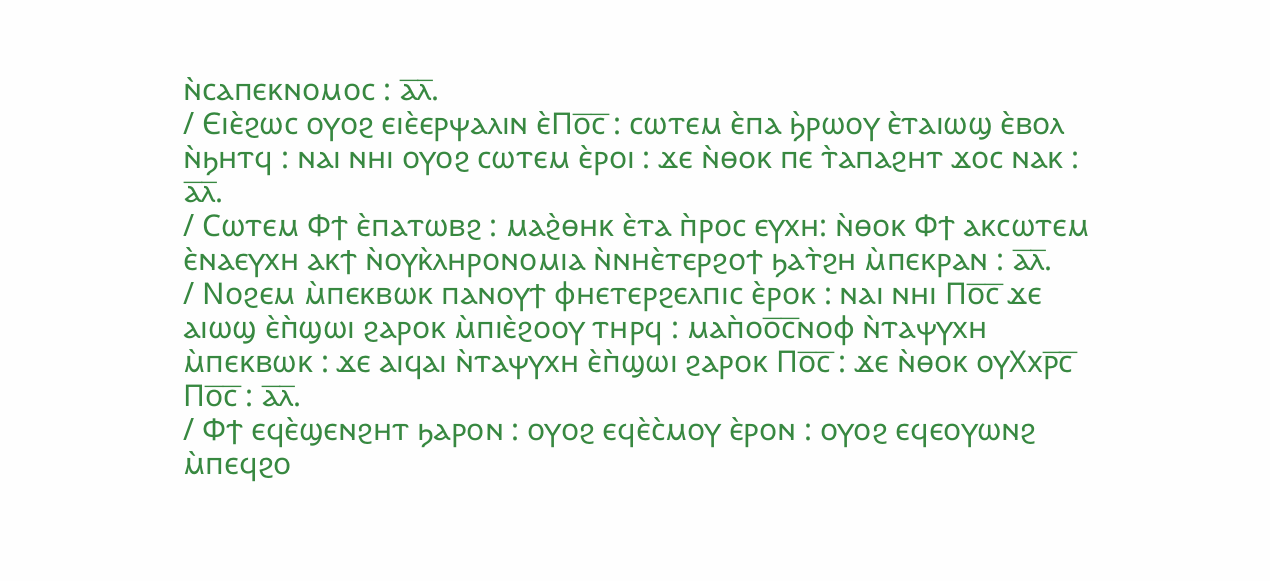ⲛ̀ⲥⲁⲡⲉⲕⲛⲟⲙⲟⲥ : ⲁ̅ⲗ̅.
/ Ⲉⲓⲉ̀ϩⲱⲥ ⲟⲩⲟϩ ⲉⲓⲉ̀ⲉⲣⲯⲁⲗⲓⲛ ⲉ̀Ⲡⲟ̅ⲥ̅ : ⲥⲱⲧⲉⲙ ⲉ̀ⲡⲁ ϧ̀ⲣⲱⲟⲩ ⲉ̀ⲧⲁⲓⲱϣ ⲉ̀ⲃⲟⲗ ⲛ̀ϧⲏⲧϥ : ⲛⲁⲓ ⲛⲏⲓ ⲟⲩⲟϩ ⲥⲱⲧⲉⲙ ⲉ̀ⲣⲟⲓ : ϫⲉ ⲛ̀ⲑⲟⲕ ⲡⲉ ⲧ̀ⲁⲡⲁϩⲏⲧ ϫⲟⲥ ⲛⲁⲕ : ⲁ̅ⲗ̅.
/ Ⲥⲱⲧⲉⲙ Ⲫϯ ⲉ̀ⲡⲁⲧⲱⲃϩ : ⲙⲁϩ̀ⲑⲏⲕ ⲉ̀ⲧⲁ ⲡ̀ⲣⲟⲥ ⲉⲩⲭⲏ: ⲛ̀ⲑⲟⲕ Ⲫϯ ⲁⲕⲥⲱⲧⲉⲙ ⲉ̀ⲛⲁⲉⲩⲭⲏ ⲁⲕϯ ⲛ̀ⲟⲩⲕ̀ⲗⲏⲣⲟⲛⲟⲙⲓⲁ ⲛ̀ⲛⲏⲉ̀ⲧⲉⲣϩⲟϯ ϧⲁⲧ̀ϩⲏ ⲙ̀ⲡⲉⲕⲣⲁⲛ : ⲁ̅ⲗ̅.
/ Ⲛⲟϩⲉⲙ ⲙ̀ⲡⲉⲕⲃⲱⲕ ⲡⲁⲛⲟⲩϯ ⲫⲏⲉⲧⲉⲣϩⲉⲗⲡⲓⲥ ⲉ̀ⲣⲟⲕ : ⲛⲁⲓ ⲛⲏⲓ Ⲡⲟ̅ⲥ̅ ϫⲉ ⲁⲓⲱϣ ⲉ̀ⲡ̀ϣⲱⲓ ϩⲁⲣⲟⲕ ⲙ̀ⲡⲓⲉ̀ϩⲟⲟⲩ ⲧⲏⲣϥ : ⲙⲁⲡ̀ⲟⲟ̅ⲥ̅ⲛⲟⲫ ⲛ̀ⲧⲁⲯⲩⲭⲏ ⲙ̀ⲡⲉⲕⲃⲱⲕ : ϫⲉ ⲁⲓϥⲁⲓ ⲛ̀ⲧⲁⲯⲩⲭⲏ ⲉ̀ⲡ̀ϣⲱⲓ ϩⲁⲣⲟⲕ Ⲡⲟ̅ⲥ̅ : ϫⲉ ⲛ̀ⲑⲟⲕ ⲟⲩⲬⲭⲣ̅ⲥ̅ Ⲡⲟ̅ⲥ̅ : ⲁ̅ⲗ̅.
/ Ⲫϯ ⲉϥⲉ̀ϣⲉⲛϩⲏⲧ ϧⲁⲣⲟⲛ : ⲟⲩⲟϩ ⲉϥⲉ̀ⲥ̀ⲙⲟⲩ ⲉ̀ⲣⲟⲛ : ⲟⲩⲟϩ ⲉϥⲉⲟⲩⲱⲛϩ ⲙ̀ⲡⲉϥϩⲟ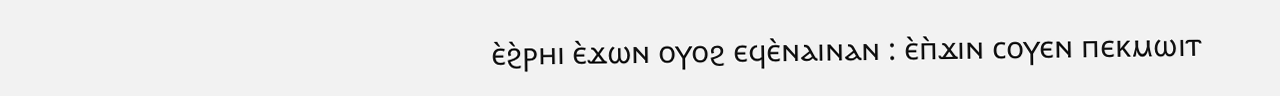ⲉ̀ϩ̀ⲣⲏⲓ ⲉ̀ϫⲱⲛ ⲟⲩⲟϩ ⲉϥⲉ̀ⲛⲁⲓⲛⲁⲛ : ⲉ̀ⲡ̀ϫⲓⲛ ⲥⲟⲩⲉⲛ ⲡⲉⲕⲙⲱⲓⲧ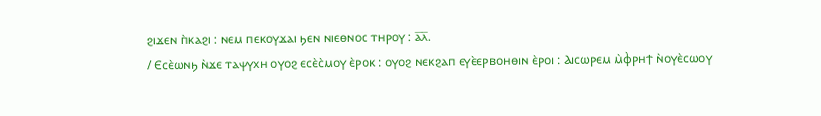ϩⲓϫⲉⲛ ⲡ̀ⲕⲁϩⲓ : ⲛⲉⲙ ⲡⲉⲕⲟⲩϫⲁⲓ ϧⲉⲛ ⲛⲓⲉⲑⲛⲟⲥ ⲧⲏⲣⲟⲩ : ⲁ̅ⲗ̅.
/ Ⲉⲥⲉ̀ⲱⲛϧ ⲛ̀ϫⲉ ⲧⲁⲯⲩⲭⲏ ⲟⲩⲟϩ ⲉⲥⲉ̀ⲥ̀ⲙⲟⲩ ⲉ̀ⲣⲟⲕ : ⲟⲩⲟϩ ⲛⲉⲕϩⲁⲡ ⲉⲩⲉ̀ⲉⲣⲃⲟⲏⲑⲓⲛ ⲉ̀ⲣⲟⲓ : Ⲁⲓⲥⲱⲣⲉⲙ ⲙ̀ⲫ̀ⲣⲏϯ ⲛ̀ⲟⲩⲉ̀ⲥⲱⲟⲩ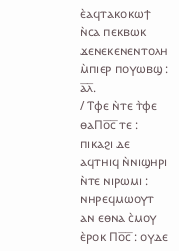ⲉ̀ⲁϥⲧⲁⲕⲟⲕⲱϯ ⲛ̀ⲥⲁ ⲡⲉⲕⲃⲱⲕ ϫⲉⲛⲉⲕⲉⲛⲉⲛⲧⲟⲗⲏ ⲙ̀ⲡⲓⲉⲣ ⲡⲟⲩⲱⲃϣ : ⲁ̅ⲗ̅.
/ Ⲧⲫⲉ ⲛ̀ⲧⲉ ⲧ̀ⲫⲉ ⲑⲁⲠⲟ̅ⲥ̅ ⲧⲉ : ⲡⲓⲕⲁϩⲓ ⲇⲉ ⲁϥⲧⲏⲓϥ ⲛ̀ⲛⲓϣⲏⲣⲓ ⲛ̀ⲧⲉ ⲛⲓⲣⲱⲙⲓ : ⲛⲏⲣⲉϥⲙⲱⲟⲩⲧ ⲁⲛ ⲉⲑⲛⲁ ⲥ̀ⲙⲟⲩ ⲉ̀ⲣⲟⲕ Ⲡⲟ̅ⲥ̅ : ⲟⲩⲇⲉ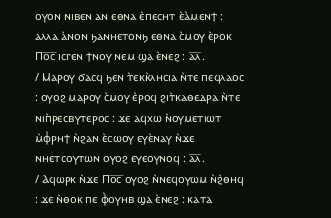ⲟⲩⲟⲛ ⲛⲓⲃⲉⲛ ⲁⲛ ⲉⲑⲛⲁ ⲉ̀ⲡⲉⲥⲏⲧ ⲉ̀ⲁ̀ⲙⲉⲛϯ : ⲁⲗⲗⲁ ⲁ̀ⲛⲟⲛ ϧⲁⲛⲏⲉⲧⲟⲛϧ ⲉⲑⲛⲁ ⲥ̀ⲙⲟⲩ ⲉ̀ⲣⲟⲕ Ⲡⲟ̅ⲥ̅ ⲓⲥⲅⲉⲛ ϯⲛⲟⲩ ⲛⲉⲙ ϣⲁ ⲉ̀ⲛⲉϩ : ⲁ̅ⲗ̅.
/ Ⲙⲁⲣⲟⲩ ϭⲁⲥϥ ϧⲉⲛ ⲧ̀ⲉⲕⲕ̀ⲗⲏⲥⲓⲁ ⲛ̀ⲧⲉ ⲡⲉϥⲗⲁⲟⲥ : ⲟⲩⲟϩ ⲙⲁⲣⲟⲩ ⲥ̀ⲙⲟⲩ ⲉ̀ⲣⲟϥ ϩⲓⲧ̀ⲕⲁⲑⲉⲇⲣⲁ ⲛ̀ⲧⲉ ⲛⲓⲡ̀ⲣⲉⲥⲃⲩⲧⲉⲣⲟⲥ : ϫⲉ ⲁϥⲭⲱ ⲛ̀ⲟⲩⲙⲉⲧⲓⲱⲧ ⲙ̀ⲫ̀ⲣⲏϯ ⲛ̀ϩⲁⲛ ⲉ̀ⲥⲱⲟⲩ ⲉⲩⲉ̀ⲛⲁⲩ ⲛ̀ϫⲉ ⲛⲏⲉⲧⲥⲟⲩⲧⲱⲛ ⲟⲩⲟϩ ⲉⲩⲉⲟⲩⲛⲟϥ : ⲁ̅ⲗ̅.
/ Ⲁϥⲱⲣⲕ ⲛ̀ϫⲉ Ⲡⲟ̅ⲥ̅ ⲟⲩⲟϩ ⲛ̀ⲛⲉϥⲟⲩⲱⲙ ⲛ̀ϩ̀ⲑⲏϥ : ϫⲉ ⲛ̀ⲑⲟⲕ ⲡⲉ ⲫ̀ⲟⲩⲏⲃ ϣⲁ ⲉ̀ⲛⲉϩ : ⲕⲁⲧⲁ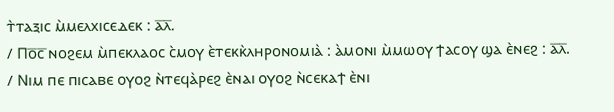ⲧ̀ⲧⲁⲝⲓⲥ ⲙ̀ⲙⲉⲗⲭⲓⲥⲉⲇⲉⲕ : ⲁ̅ⲗ̅.
/ Ⲡⲟ̅ⲥ̅ ⲛⲟϩⲉⲙ ⲙ̀ⲡⲉⲕⲗⲁⲟⲥ ⲥ̀ⲙⲟⲩ ⲉ̀ⲧⲉⲕⲕ̀ⲗⲏⲣⲟⲛⲟⲙⲓⲁ̀ : ⲁ̀ⲙⲟⲛⲓ ⲙ̀ⲙⲱⲟⲩ ϯⲁⲥⲟⲩ ϣⲁ ⲉ̀ⲛⲉϩ : ⲁ̅ⲗ̅.
/ Ⲛⲓⲙ ⲡⲉ ⲡⲓⲥⲁⲃⲉ ⲟⲩⲟϩ ⲛ̀ⲧⲉϥⲁ̀ⲣⲉϩ ⲉ̀ⲛⲁⲓ ⲟⲩⲟϩ ⲛ̀ⲥⲉⲕⲁϯ ⲉ̀ⲛⲓ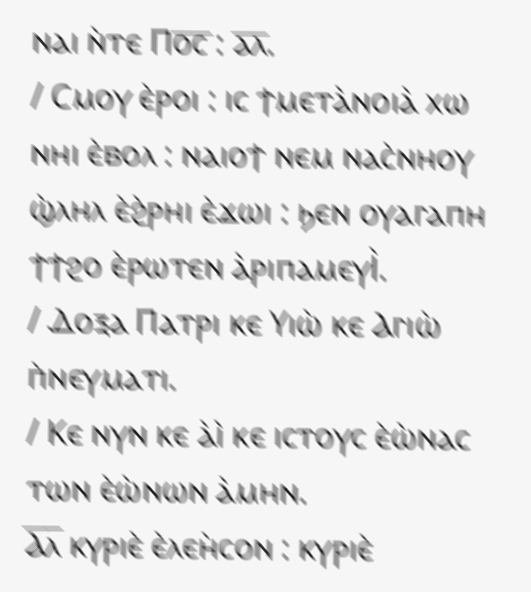ⲛⲁⲓ ⲛ̀ⲧⲉ Ⲡⲟ̅ⲥ̅ : ⲁ̅ⲗ̅.
/ Ⲥⲙⲟⲩ ⲉ̀ⲣⲟⲓ : ⲓⲥ ϯⲙⲉⲧⲁ̀ⲛⲟⲓⲁ̀ ⲭⲱ ⲛⲏⲓ ⲉ̀ⲃⲟⲗ : ⲛⲁⲓⲟϯ ⲛⲉⲙ ⲛⲁⲥ̀ⲛⲏⲟⲩ ϣ̀ⲗⲏⲗ ⲉ̀ϩ̀ⲣⲏⲓ ⲉ̀ϫⲱⲓ : ϧⲉⲛ ⲟⲩⲁⲅⲁⲡⲏ ϯϯϩⲟ ⲉ̀ⲣⲱⲧⲉⲛ ⲁ̀ⲣⲓⲡⲁⲙⲉⲩⲒ̀.
/ Ⲇⲟⲝⲁ Ⲡⲁⲧⲣⲓ ⲕⲉ Ⲩⲓⲱ̀ ⲕⲉ Ⲁⲅⲓⲱ̀ ⲡ̀ⲛⲉⲩⲙⲁⲧⲓ.
/ Ⲕⲉ ⲛⲩⲛ ⲕⲉ ⲁ̀ⲓ̀ ⲕⲉ ⲓⲥⲧⲟⲩⲥ ⲉ̀ⲱ̀ⲛⲁⲥ ⲧⲱⲛ ⲉ̀ⲱ̀ⲛⲱⲛ ⲁ̀ⲙⲏⲛ.
Ⲁ̅ⲗ̅ ⲕⲩⲣⲓⲉ̀ ⲉ̀ⲗⲉⲏ̀ⲥⲟⲛ : ⲕⲩⲣⲓⲉ̀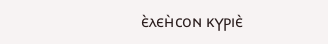ⲉ̀ⲗⲉⲏ̀ⲥⲟⲛ ⲕⲩⲣⲓⲉ̀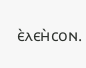ⲉ̀ⲗⲉⲏ̀ⲥⲟⲛ.